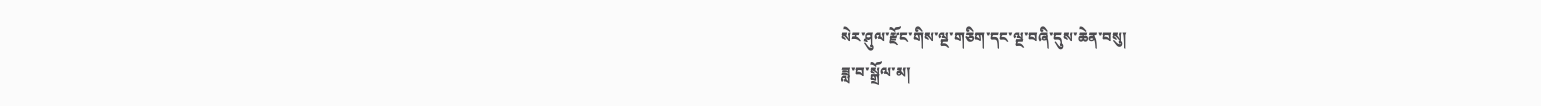སེར་ཤུལ་རྫོང་གིས་ལྔ་གཅིག་དང་ལྔ་བཞི་དུས་ཆེན་བསུ།
ཟླ་བ་སྒྲོལ་མ།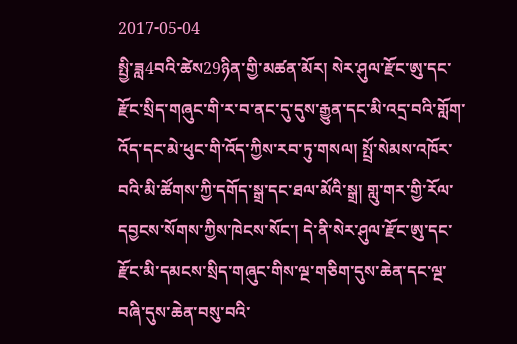2017-05-04
སྤྱི་ཟླ4བའི་ཚེས29ཉིན་གྱི་མཚན་མོར། སེར་ཤུལ་རྫོང་ཨུ་དང་རྫོང་སྲིད་གཞུང་གི་ར་བ་ནང་དུ་དུས་རྒྱུན་དང་མི་འདྲ་བའི་གློག་འོད་དང་མེ་ཕུང་གི་འོད་ཀྱིས་རབ་ཏུ་གསལ། སྤྲོ་སེམས་འཁོར་བའི་མི་ཚོགས་ཀྱི་དགོད་སྒྲ་དང་ཐལ་མོའི་སྒྲ། གླུ་གར་གྱི་རོལ་དབྱངས་སོགས་ཀྱིས་ཁེངས་སོང་། དེ་ནི་སེར་ཤུལ་རྫོང་ཨུ་དང་རྫོང་མི་དམངས་སྲིད་གཞུང་གིས་ལྔ་གཅིག་དུས་ཆེན་དང་ལྔ་བཞི་དུས་ཆེན་བསུ་བའི་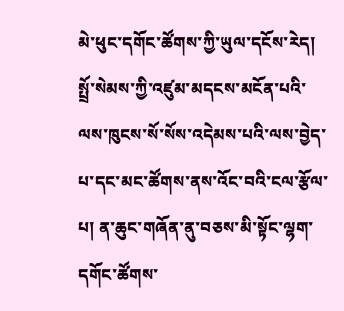མེ་ཕུང་དགོང་ཚོགས་ཀྱི་ཡུལ་དངོས་རེད།
སྤྲོ་སེམས་ཀྱི་འཛུམ་མདངས་མངོན་པའི་ལས་ཁུངས་སོ་སོས་འདེམས་པའི་ལས་བྱེད་པ་དང་མང་ཚོགས་ནས་འོང་བའི་ངལ་རྩོལ་པ། ན་ཆུང་གཞོན་ནུ་བཅས་མི་སྟོང་ལྷག་དགོང་ཚོགས་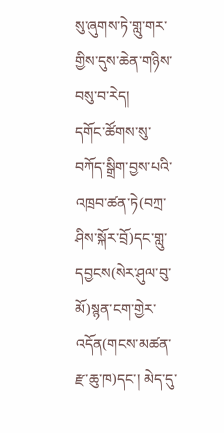སུ་ཞུགས་ཏེ་གླུ་གར་གྱིས་དུས་ཆེན་གཉིས་བསུ་བ་རེད།
དགོང་ཚོགས་སུ་བཀོད་སྒྲིག་བྱས་པའི་འཁྲབ་ཚན་ཏེ(བཀྲ་ཤིས་སྐོར་བྲོ)དང་གླུ་དབྱངས(སེར་ཤུལ་བུ་མོ)སྙན་ངག་གྱེར་འདོན(གངས་མཚན་རྫ་ཆུ་ཁ)དང་། མེད་དུ་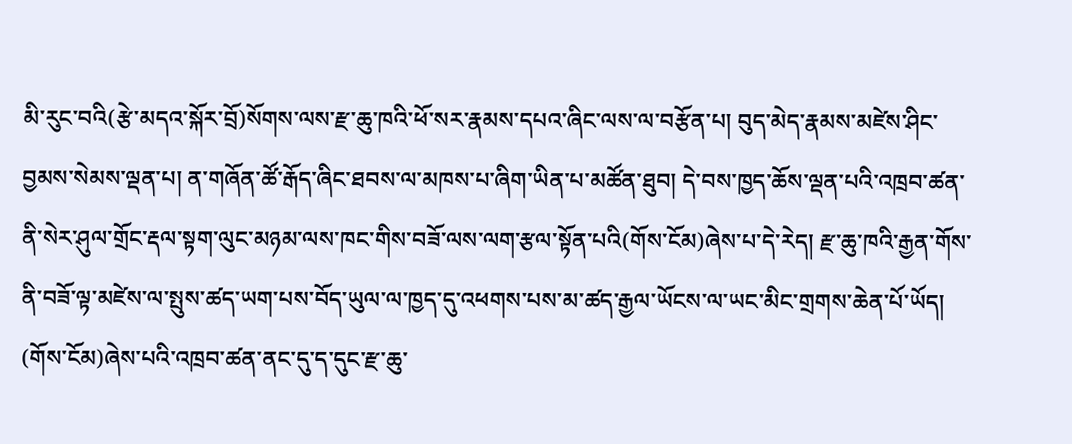མི་རུང་བའི(རྩེ་མདའ་སྐོར་བྲོ)སོགས་ལས་རྫ་ཆུ་ཁའི་ཕོ་སར་རྣམས་དཔའ་ཞིང་ལས་ལ་བརྩོན་པ། བུད་མེད་རྣམས་མཛེས་ཤིང་བྱམས་སེམས་ལྡན་པ། ན་གཞོན་ཚོ་རྒོད་ཞིང་ཐབས་ལ་མཁས་པ་ཞིག་ཡིན་པ་མཚོན་ཐུབ། དེ་བས་ཁྱད་ཆོས་ལྡན་པའི་འཁྲབ་ཚན་ནི་སེར་ཤུལ་གྲོང་རྡལ་སྟག་ལུང་མཉམ་ལས་ཁང་གིས་བཟོ་ལས་ལག་རྩལ་སྟོན་པའི(གོས་ངོམ)ཞེས་པ་དེ་རེད། རྫ་ཆུ་ཁའི་རྒྱན་གོས་ནི་བཟོ་ལྟ་མཛེས་ལ་སྤུས་ཚད་ཡག་པས་བོད་ཡུལ་ལ་ཁྱད་དུ་འཕགས་པས་མ་ཚད་རྒྱལ་ཡོངས་ལ་ཡང་མིང་གྲགས་ཆེན་པོ་ཡོད།  (གོས་ངོམ)ཞེས་པའི་འཁྲབ་ཚན་ནང་དུ་ད་དུང་རྫ་ཆུ་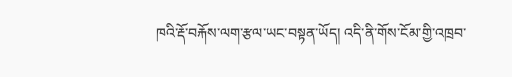ཁའི་རྡོ་བརྐོས་ལག་རྩལ་ཡང་བསྟན་ཡོད། འདི་ནི་གོས་ངོམ་གྱི་འཁྲབ་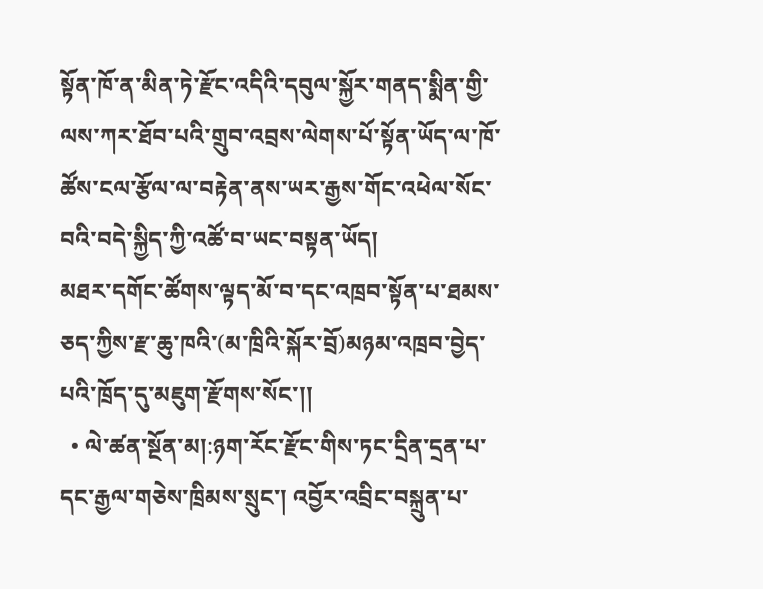སྟོན་ཁོ་ན་མིན་ཏེ་རྫོང་འདིའི་དབུལ་སྐྱོར་གནད་སྨིན་གྱི་ལས་ཀར་ཐོབ་པའི་གྲུབ་འབྲས་ལེགས་པོ་སྟོན་ཡོད་ལ་ཁོ་ཚོས་ངལ་རྩོལ་ལ་བརྟེན་ནས་ཡར་རྒྱས་གོང་འཕེལ་སོང་བའི་བདེ་སྐྱིད་ཀྱི་འཚོ་བ་ཡང་བསྟན་ཡོད།
མཐར་དགོང་ཚོགས་ལྟད་མོ་བ་དང་འཁྲབ་སྟོན་པ་ཐམས་ཅད་ཀྱིས་རྫ་ཆུ་ཁའི་(མ་ཁྲིའི་སྐོར་བྲོ)མཉམ་འཁྲབ་བྱེད་པའི་ཁྲོད་དུ་མཇུག་རྫོགས་སོང་།།
  • ལེ་ཚན་སྔོན་མ།:ཉག་རོང་རྫོང་གིས་ཏང་དྲིན་དྲན་པ་དང་རྒྱལ་གཅེས་ཁྲིམས་སྲུང་། འབྱོར་འབྲིང་བསྐྲུན་པ་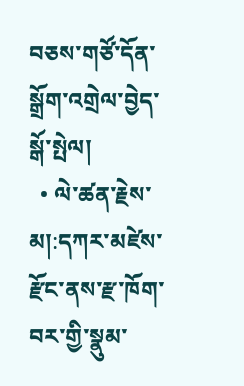བཅས་གཙོ་དོན་སྒྲོག་འགྲེལ་བྱེད་སྒོ་སྤེལ།
  • ལེ་ཚན་རྗེས་མ།:དཀར་མཛེས་རྫོང་ནས་རྫ་ཁོག་བར་གྱི་སྣུམ་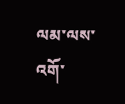ལམ་ལས་འགོ་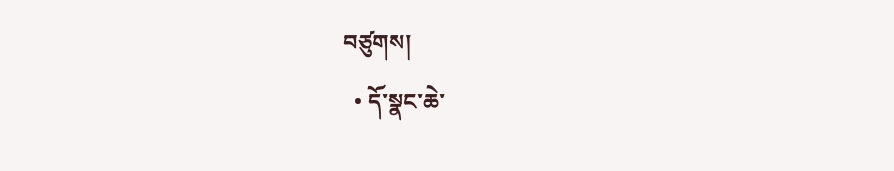བཙུགས།
  • དོ་སྣང་ཆེ་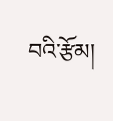བའི་རྩོམ།